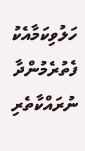ހަލުވިކަމާއެކު ފެތުރެމުންދާ ނުރައްކާތެރި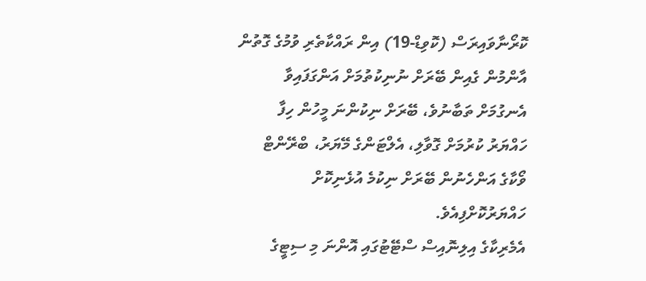ކޮރޯނާވައިރަސް (ކޮވިޑް-19) އިން ރައްކާތެރި ވުމުގެ ގޮތުން އާންމުން ގެއިން ބޭރަށް ނުނިކުތުމަށް އަންގަފައިވާ އެނގުމަށް ތަބާނުވެ، ބޭރަށް ނިކުންނަ މީހުން ހިފާ ހައްޔަރު ކުރުމަށް ގޮވާލި، އެލްޓަންގެ މޭޔަރު، ބްރޭންޓް ވޯކާގެ އަންހެނުން ބޭރަށް ނިކުމެ އުޅެނިކޮށް ހައްޔަރުކޮށްފިއެވެ.
އެމެރިކާގެ އިލިނޮއިސް ސްޓޭޓުގައި އޮންނަ މި ސިޓީގެ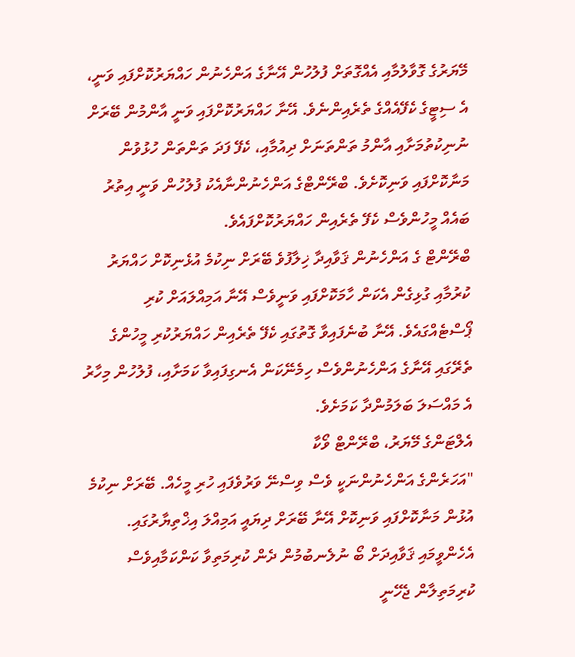މޭޔަރުގެ ގޮވާލުމާއި އެއްގޮތަށް ފުލުހުން އޭނާގެ އަންހެނުން ހައްޔަރުކޮށްފައި ވަނީ، އެ ސިޓީގެ ކެފޭއެއްގެ ތެރެއިންނެވެ. އޭނާ ހައްޔަރުކޮށްފައި ވަނީ އާންމުން ބޭރަށް ނުނިކުތުމަށާއި އާންމު ތަންތަނަށް ދިއުމާއި، ކެފޭ ފަދަ ތަންތަން ހުޅުވުން މަނާކޮށްފައި ވަނިކޮށެވެ. ބްރޭންޓްގެ އަންހެނުންނާއެކު ފުލުހުން ވަނީ އިތުރު ބައެއް މީހުންވެސް ކެފޭ ތެރެއިން ހައްޔަރުކޮށްފައެވެ.
ބްރޭންޓް ގެ އަންހެނުން ޤަވާއިދާ ޚިލާފުވެ ބޭރަށް ނިކުމެ އުޅެނިކޮށް ހައްޔަރު ކުރުމާއި ގުޅިގެން އެކަން ހާމަކޮށްފައި ވަނީވެސް އޭނާ އަމިއްލައަށް ކުރި ޕޯސްޓެއްގައެވެ. އޭނާ ބުނެފައިވާ ގޮތުގައި ކެފޭ ތެރެއިން ހައްޔަރުކުރި މީހުންގެ ތެރޭގައި އޭނާގެ އަންހެނުންވެސް ހިމެނޭކަން އެނގިފައިވާ ކަމަށާއި، ފުލުހުން މިހާރު އެ މައްސަލަ ބަލަމުންދާ ކަމަށެވެ.
އެލްޓަންގެ މޭޔަރު، ބްރޭންޓް ވޯކާ
"އަހަރެންގެ އަންހެނުންނަކީ ވެސް ވިސްނޭ ވަރުވެފައި ހުރި މީހެއް. ބޭރަށް ނިކުމެ އުޅުން މަނާކޮށްފައި ވަނިކޮށް އޭނާ ބޭރަށް ދިޔައީ އަމިއްލަ އިޚްތިޔާރުގައި. އެހެންވީމައި ޤަވާއިދަށް ބޯ ނުލެނބުމުން ދެން ކުރިމަތިވާ ކަންކަމާއިވެސް ކުރިމަތިލާން ޖެހޭނީ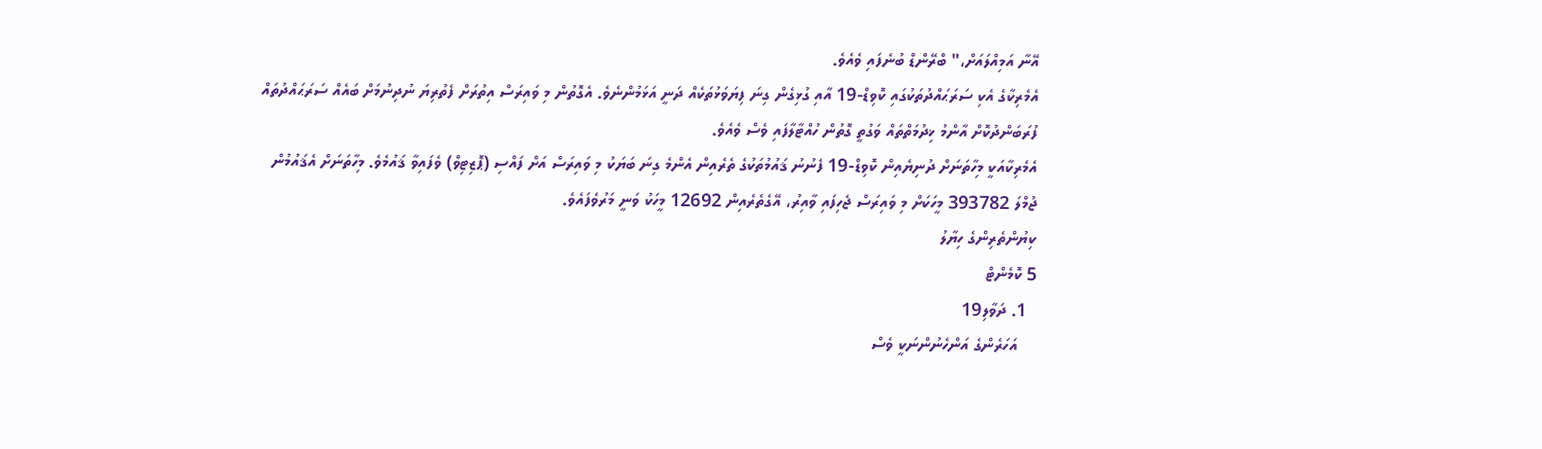އޭނާ އަމިއްލައަށް،" ބްރޭންޑް ބުނެފައި ވެއެވެ.
އެމެރިކާގެ އެކި ސަރަޙައްދުތަކުގައި ކޮވިޑް-19 އާއި ގުޅިގެން ގިނަ ފިޔަވަޅުތަކެއް ދަނީ އަޅަމުންނެވެ. އެގޮތުން މި ވައިރަސް އިތުރަށް ފެތުރިޔަ ނުދިނުމަށް ބައެއް ސަރަޙައްދުތައް ފުރަބަންދުކޮށް އާންމު ޚިދުމަތްތައް ވަގުތީ ގޮތުން ހުއްޓާލާފައި ވެސް ވެއެވެ.
އެމެރިކާއަކީ މިހާތަނަށް ދުނިޔެއިން ކޮވިޑް-19 ފެނުނު ޤައުމުތަކުގެ ތެރެއިން އެންމެ ގިނަ ބަޔަކު މި ވައިރަސް އަށް ފައްސި (ޕޮޒިޓިވް) ވެފައިވާ ޤައުމެވެ. މިހާތަނަށް އެޤައުމުން ޖުމްލަ 393782 މީހަކަށް މި ވައިރަސް ޖެހިފައި ވާއިރު، އޭގެތެރެއިން 12692 މީހަކު ވަނީ މަރުވެފައެވެ.
ކިޔުންތެރިންގެ ހިޔާލު
5 ކޮމެންޓް
  1. ދަވާލި19
    އަހަރެންގެ އަންހެނުންނަކީ ވެސް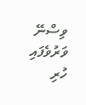ވިސްނޭ ވަރުވެފައި ހުރި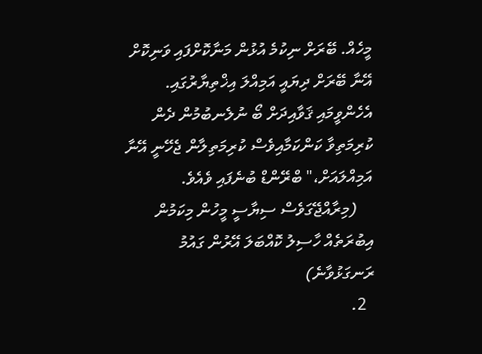މީހެއް. ބޭރަށް ނިކުމެ އުޅުން މަނާކޮށްފައި ވަނިކޮށް އޭނާ ބޭރަށް ދިޔައީ އަމިއްލަ އިޚްތިޔާރުގައި. އެހެންވީމައި ޤަވާއިދަށް ބޯ ނުލެނބުމުން ދެން ކުރިމަތިވާ ކަންކަމާއިވެސް ކުރިމަތިލާން ޖެހޭނީ އޭނާ އަމިއްލައަށް،" ބްރޭންޑް ބުނެފައި ވެއެވެ.
    (މިރާއްޖޭގަވެސް ސިޔާސީ މީހުން މިކަމުން އިބުރަތެއް ހާސިލު ކޮއްބަލަ އޭރުން ގައުމު ރަނގަޅުވާނެ)
  2.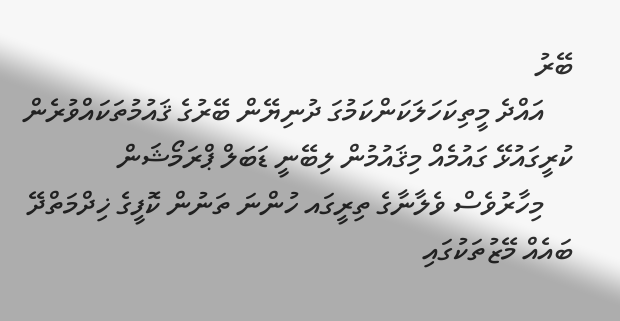ބޭރު
    އައްދެ މީތިކަހަލަކަންކަމުގަ ދުނިޔޭން ބޭރުގެ ޤައުމުތަކައްވުރެން ކުރީގައުޅޭ ގައުމެއް މިޤައުމުން ލިބޭނީ ޑަބަލް ޕްރަމޯޝަން
    މިހާރުވެސް ވެލާނާގެ ތިރީގައ ހުންނަ ތަނުން ކޮފީގެ ޚިދްމަތްދޭ ބައެއް މޭޒުތަކުގައި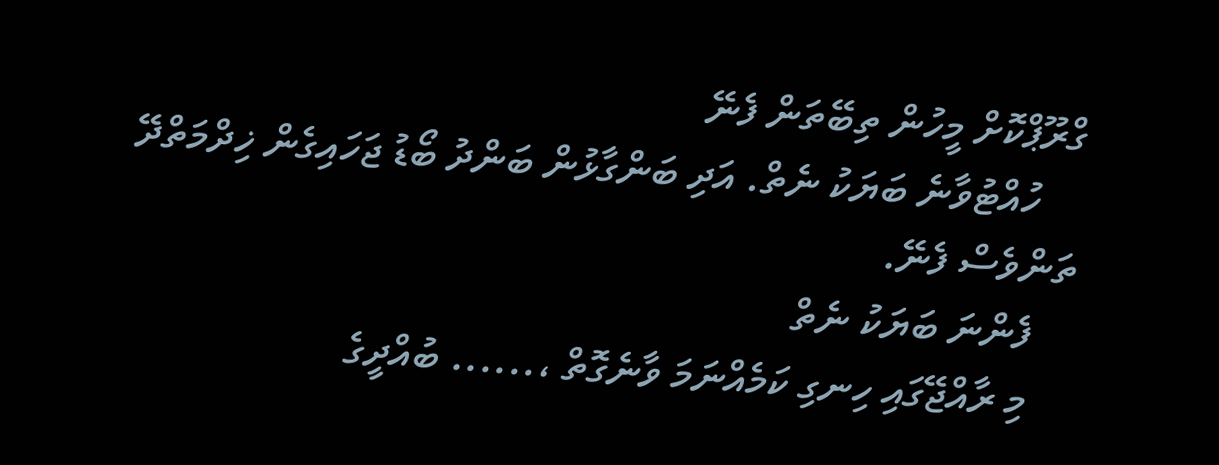ގްރޫޕްކޮށް މީހުން ތިބޭތަން ފެނޭ
    ހުއްޓުވާނެ ބަޔަކު ނެތް. އަދި ބަންގާޅުން ބަންދު ބޯޑު ޖަހައިގެން ޚިދްމަތްދޭ ތަންވެސް ފެނޭ.
    ފެންނަ ބަޔަކު ނެތް
    މި ރާއްޖޭގައި ހިނގި ކަމެއްނަމަ ވާނެގޮތް ،...... ބުއްދީގެ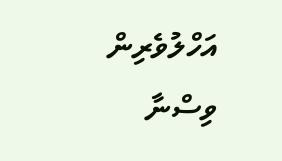އަހްލުވެރިން ވިސްނާ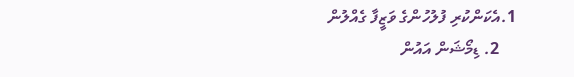1.އެކަންކުރި ފުލުހުންގެ ވަޒީފާ ގެއްލުން
    2. ޑިމޯޝަން އައުން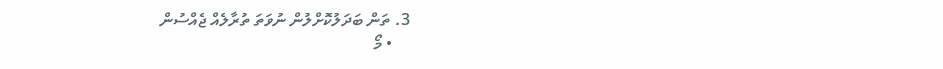3. ތަން ބަދަލުކޮށްލުން ނުވަތަ ތުރާލެއް ޖެއްސުން
    • މޯ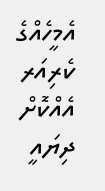އެމީހެއްގެ ކެރިއަރ އެއްކޮށް ދިޔައީ